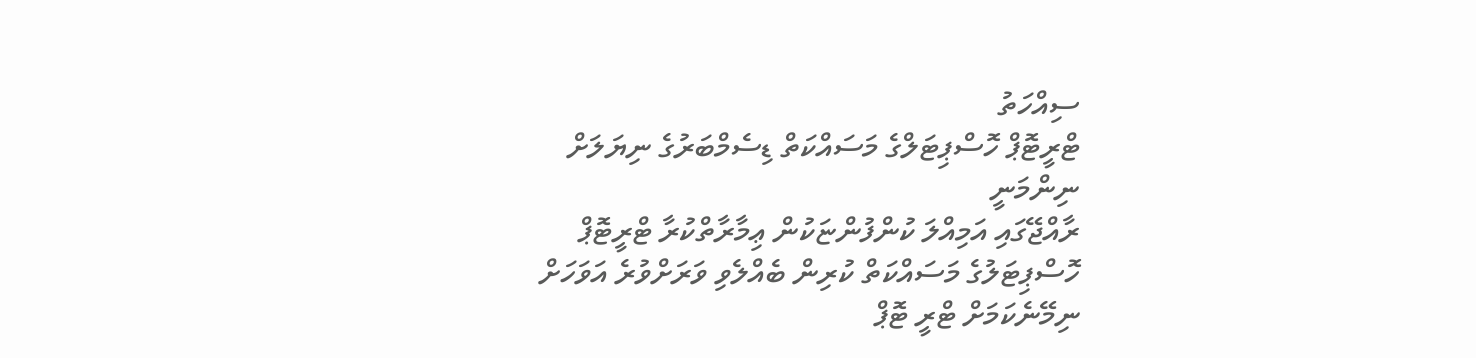ސިއްހަތު
ޓްރީޓޮޕް ހޮސްޕިޓަލްގެ މަސައްކަތް ޑިސެމްބަރުގެ ނިޔަލަށް ނިންމަނީ
ރާއްޖޭގައި އަމިއްލަ ކުންފުންޏަކުން ޢިމާރާތްކުރާ ޓްރީޓޮޕް ހޮސްޕިޓަލުގެ މަސައްކަތް ކުރިން ބެއްލެވި ވަރަށްވުރެ އަވަހަށް ނިމޭނެކަމަށް ޓްރީ ޓޮޕް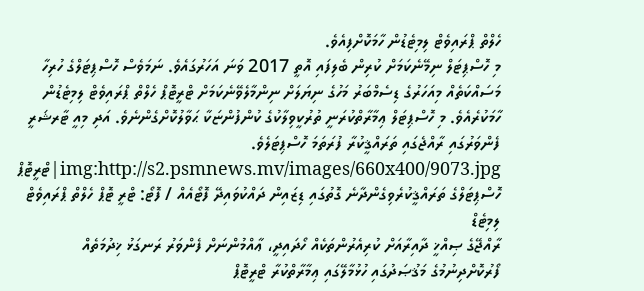ހެލްތް ޕްރައިވެޓް ލިމިޓެޑުން ހާމަކޮށްފިއެވެ.
މި ހޮސްޕިޓަލް ނިމޭނެކަމަށް ކުރިން ބެލިފައި އޮތީ 2017 ވަނަ އަހަރުގައެވެ. ނަމަވެސް ހޮސްޕިޓަލްގެ ހުރިހާ މަސައްކަތެއް މިއަހަރުގެ ޑިސެމްބަރު މަހުގެ ނިޔަލަށް ނިންމާލެވޭނެކަމަށް ޓްރީޓޮޕް ހެލްތް ޕްރައިވެޓް ލިމިޓެޑުން ހާމަކުރެއެވެ. މި ހޮސްޕިޓަލް ޢިމާރާތްކުރަނީ ތުރުކީވިލާކުގެ ކުންފުންޏަކާ ޙަވާލުކޮށްގެންނެވެ. އަދި މިއީ ޓާރޝަރީ ފެންވަރުގައި ރާއްޖެގައި ތަރައްޤީކުރާ ފުރަތަމަ ހޮސްޕިޓަލެވެ.
img:http://s2.psmnews.mv/images/660x400/9073.jpg|ޓްރީޓޮޕް ހޮސްޕިޓަލްގެ ތަރައްޤީކުރެވިގެންދާނެ ގޮތުގައި ޑިޒައިން ދައްކުވައިދޭ ފޮޓޯއެއް / ފޮޓޯ: ޓްރީ ޓޮޕް ހެލްތް ޕްރައިވެޓް ލިމިޓެޑް
ރާއްޖޭގެ ޞިއްޚީ ދާއިރާއަށް ކުރިއެރުންތަކެއް ހޯދައިދީ، ޢާއްމުންނަށް ފެންވަރު ރަނގަޅު ޚިދުމަތެއް ފޯރުކޮށްދިނުމުގެ މަޤުޞަދުގައި ހުޅުމާލޭގައި ޢިމާރާތްކުރާ ޓްރީޓޮޕް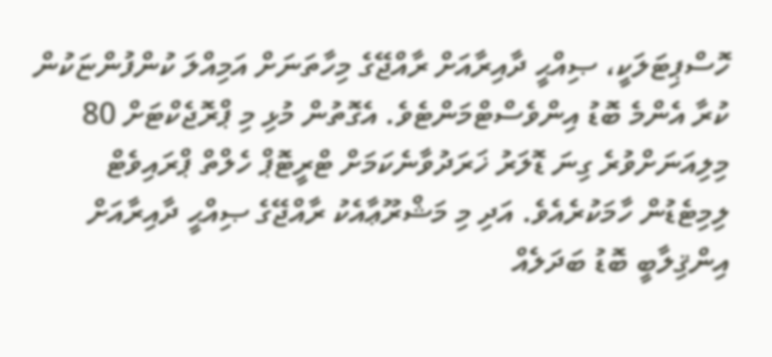ހޮސްޕިޓަލަކީ، ޞިއްޙީ ދާއިރާއަށް ރާއްޖޭގެ މިހާތަނަށް އަމިއްލަ ކުންފުންޏަކުން ކުރާ އެންމެ ބޮޑު އިންވެސްޓްމަންޓެވެ. އެގޮތުން މުޅި މި ޕްރޮޖެކްޓަށް 80 މިލިއަނަށްވުރެ ގިނަ ޑޮލަރު ޚަރަދުވާނެކަމަށް ޓްރީޓޮޕް ހެލްތް ޕްރައިވެޓް ލިމިޓެޑުން ހާމަކުރެއެވެ. އަދި މި މަޝްރޫޢާއެކު ރާއްޖޭގެ ޞިއްޙީ ދާއިރާއަށް އިންޤިލާބީ ބޮޑު ބަދަލެއް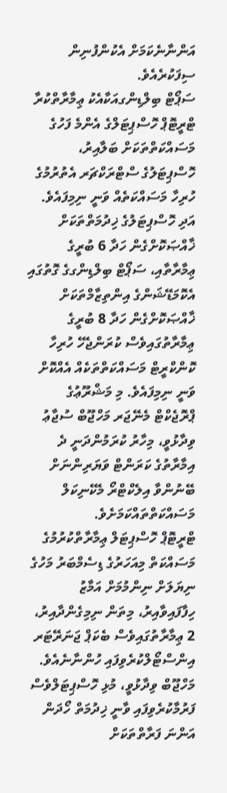އަންނާނެކަމަށް އެކުންފުނިން ސިފަކުރެއެވެ.
ސަޕޯޓް ބިލްޑިންގއަކާއެކު ޢިމާރާތްކުރާ ޓްރީޓޮޕް ހޮސްޕިޓަލްގެ އެންމެ ފަހުގެ މަސައްކަތްތަކަށް ބަލާއިރު، ހޮސްޕިޓަލުގެ ސްޓްރަކްޗަރ އެތުރުމުގެ ހުރިހާ މަސައްކަތެއް ވަނީ ނިމިފައެވެ. އަދި ހޮސްޕިޓަލުގެ ޚިދުމަތްތަކަށް ޚާއްޞަކޮށްގެން ހަދާ 6 ބުރީގެ ޢިމާރާތާއި، ސަޕޯޓް ބިލްޑިންގގެ ގޮތުގައި އެކޮމަޑޭޝަންގެ އިންތިޒާމްތަކަށް ޚާއްޞަކޮށްގެން ހަދާ 8 ބުރީގެ ޢިމާރާތުގައިވެސް ކުރަންޖެހޭ ހުރިހާ ކޮންކްރީޓް މަސައްކަތްތަކެއް އެއްކޮށް ވަނީ ނިމިފައެވެ. މި މަޝްރޫޢުގެ ޕްރޮޖެކްޓް މެނޭޖަރ މަހްޖޫބް ސުޖާޢު ވިދާޅުވީ، މިހާރު ކުރަމުންދަނީ ދެ އިމާރާތުގެ ކަރަންޓް ވަޔަރިންނަށް ބޭނުންވާ އިލެކްޓްރޯ މެކޭނިކަލް މަސައްކަތްތައްކަމަށެވެ.
ޓްރީޓޮޕް ހޮސްޕިޓަލް ޢިމާރާތްކުރުމުގެ މަސައްކަތް މިއަހަރުގެ ޑިސެމްބަރު މަހުގެ ނިޔަލަށް ނިންމުމަށް އަމާޒު ހިފާފައިވާއިރު، މިތަން ނިމިގެންދާއިރު، 2 ޢިމާރާތުގައިވެސް ބެކަޕް ޖަނަރޭޓަރ އިންސްޓޯލްކުރެވިފައި ހުންނާނެއެވެ. މަހްޖޫބް ވިދާޅުވީ، މުޅި ހޮސްޕިޓަލްވެސް ފަރުމާކުރެވިފައި ވާނީ ޚިދުމަތް ހޯދަން އަންނަ ފަރާތްތަކަށް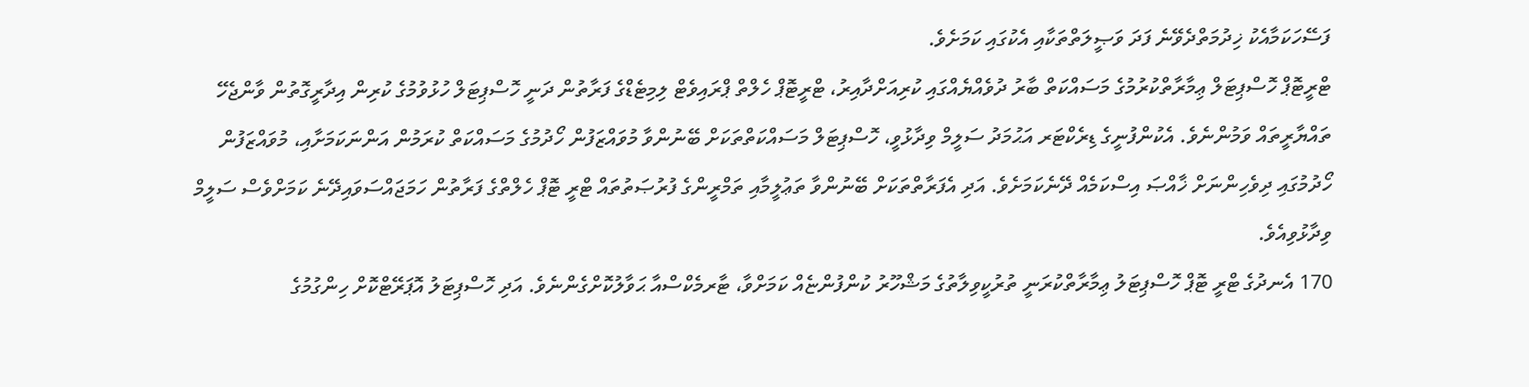ފަސޭހަކަމާއެކު ޚިދުމަތްދެވޭނެ ފަދަ ވަޞީލަތްތަކާއި އެކުގައި ކަމަށެވެ.
ޓްރީޓޮޕް ހޮސްޕިޓަލް ޢިމާރާތްކުރުމުގެ މަސައްކަތް ބާރު ދުވެއްޔެއްގައި ކުރިއަށްދާއިރު، ޓްރީޓޮޕް ހެލްތް ޕްރައިވެޓް ލިމިޓެޑްގެ ފަރާތުން ދަނީ ހޮސްޕިޓަލް ހުޅުވުމުގެ ކުރިން އިދާރީގޮތުން ވާންޖެހޭ ތައްޔާރީތައް ވަމުންނެވެ. އެކުންފުނީގެ ޑިރެކްޓަރ އަޙުމަދު ސަލީމް ވިދާޅުވީ، ހޮސްޕިޓަލް މަސައްކަތްތަކަށް ބޭނުންވާ މުވައްޒަފުން ހޯދުމުގެ މަސައްކަތް ކުރަމުން އަންނަކަމަށާއި، މުވައްޒަފުން ހޯދުމުގައި ދިވެހިންނަށް ޚާއްޞަ އިސްކަމެއް ދޭނެކަމަށެވެ. އަދި އެފަރާތްތަކަށް ބޭނުންވާ ތަޢުލީމާއި ތަމްރީންގެ ފުރުޞަތުތައް ޓްރީ ޓޮޕް ހެލްތްގެ ފަރާތުން ހަމަޖައްސަވައިދޭނެ ކަމަށްވެސް ސަލީމް ވިދާޅުވިއެވެ.
170 އެނދުގެ ޓްރީ ޓޮޕް ހޮސްޕިޓަލު ޢިމާރާތްކުރަނީ ތުރުކީވިލާތުގެ މަޝްހޫރު ކުންފުންޏެއް ކަމަށްވާ، ޓާރމެކްސްއާ ޙަވާލުކޮށްގެންނެވެ. އަދި ހޮސްޕިޓަލު އޮޕަރޭޓްކޮށް ހިންގުމުގެ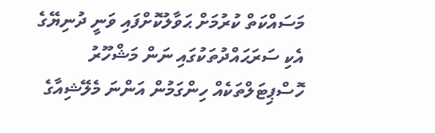މަސައްކަތް ކުރުމަށް ޙަވާލުކޮށްފައި ވަނީ ދުނިޔޭގެ އެކި ސަރަޙައްދުތަކުގައި ނަން މަޝްހޫރު ހޮސްޕިޓަލްތަކެއް ހިންގަމުން އަންނަ މެލޭޝިއާގެ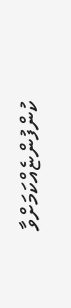ކުންފުންޏެއްކަމަށްވާ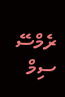ރެމްސޭ ސިމް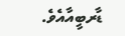ޑާރބީއާއެވެ.